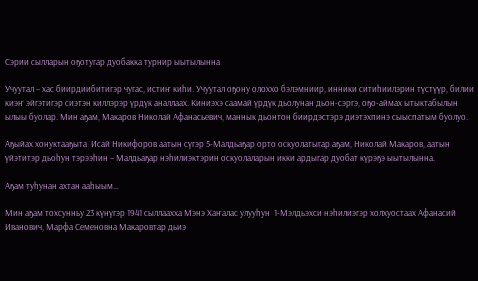Сэрии сылларын оҕотугар дуобакка турнир ыытылынна

Учуутал – хас биирдиибитигэр чугас, истиҥ киһи. Учуутал оҕону олоххо бэлэмниир, инники ситиһиилэрин түстүүр, билии киэҥ эйгэтигэр сиэтэн киллэрэр үрдүк аналлаах. Киниэхэ саамай үрдүк дьолунан дьон-сэргэ, оҕо-аймах ытыктабылын ылыы буолар. Мин аҕам, Макаров Николай Афанасьевич, маннык дьонтон биирдэстэрэ диэтэхпинэ сыыспатым буолуо.

Аҕыйах хонуктааҕыта  Исай Никифоров аатын сүгэр 5-Малдьаҕар орто оскуолатыгар аҕам, Николай Макаров, аатын үйэтитэр дьоһун тэрээһин – Малдьаҕар нэһилиэктэрин оскуолаларын икки ардыгар дуобат күрэҕэ ыытылынна.

Аҕам туһунан ахтан ааһыым…

Мин аҕам тохсунньу 23 күнүгэр 1941 сыллаахха Мэнэ Хаҥалас улууһун  1-Мэлдьэхси нэһилиэгэр холхуостаах Афанасий Иванович, Марфа Семеновна Макаровтар дьиэ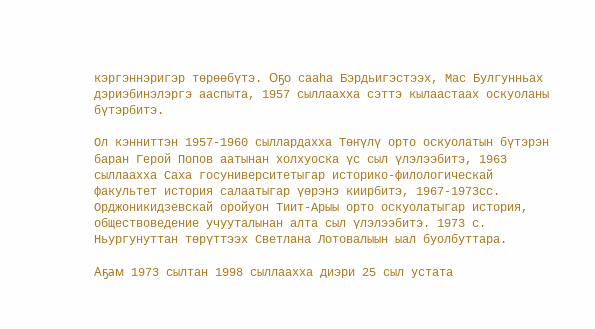кэргэннэригэр төрөөбүтэ. Оҕо сааһа Бэрдьигэстээх, Мас Булгунньах дэриэбинэлэргэ ааспыта, 1957 сыллаахха сэттэ кылаастаах оскуоланы бүтэрбитэ.

Ол кэнниттэн 1957-1960 сыллардахха Төҥүлү орто оскуолатын бүтэрэн баран Герой Попов аатынан холхуоска үс сыл үлэлээбитэ, 1963 сыллаахха Саха госуниверситетыгар историко-филологическай факультет история салаатыгар үөрэнэ киирбитэ, 1967-1973сс. Орджоникидзевскай оройуон Тиит-Арыы орто оскуолатыгар история, обществоведение учууталынан алта сыл үлэлээбитэ. 1973 с. Ньургунуттан төрүттээх Светлана Лотовалыын ыал буолбуттара.

Аҕам 1973 сылтан 1998 сыллаахха диэри 25 сыл устата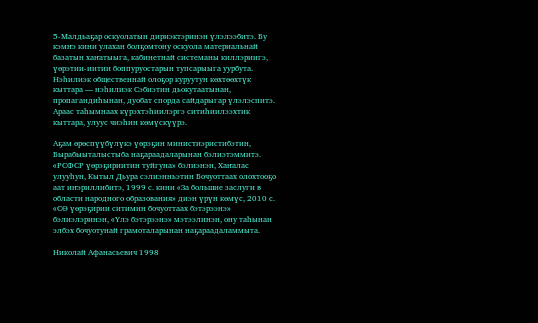5-Малдьаҕар оскуолатын дириэктэринэн үлэлээбитэ. Бу кэмҥэ кини улахан болҕомтону оскуола материальнай базатын хаҥатыыга, кабинетнай системаны киллэриигэ, үөрэтии-иитии боппуруостарын тупсарыыга уурбута. Нэһилиэк общественнай олоҕор куруутун көхтөөхтүк кыттара — нэһилиэк Сэбиэтин дьокутаатынан, пропагандиһынан, дуобат спорда сайдарыгар үлэлэспитэ. Араас таһымнаах күрэхтэһиилэргэ ситиһиилээхтик кыттара, улуус чиэһин көмүскүүрэ.

Аҕам өрөспүүбүлүкэ үөрэҕин министиэристибэтин, Бырабыыталыстыба наҕараадаларынан бэлиэтэммитэ. «РСФСР үөрэҕириитин туйгуна» бэлиэнэн, Хаҥалас улууһун, Кытыл Дьура сэлиэнньэтин Бочуоттаах олохтооҕо аат иҥэриллибитэ, 1999 с. кини «За большие заслуги в области народного образования» диэн үрүн көмүс, 2010 с. «СӨ үөрэҕирии ситимин бочуоттаах бэтэрээнэ» бэлиэлэринэн, «Үлэ бэтэрээнэ» мэтээлинэн, ону таһынан элбэх бочуотунай грамоталарынан наҕараадаламмыта.

Николай Афанасьевич 1998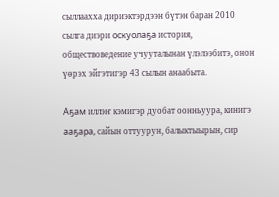сыллаахха дириэктэрдээн бүтэн баран 2010 сылга диэри оскуолаҕа история, обществоведение учууталынан үлэлээбитэ, онон үөрэх эйгэтигэр 43 сылын анаабыта.

Аҕам иллэҥ кэмигэр дуобат оонньуура, кинигэ ааҕара, сайын оттуурун, балыктыырын, сир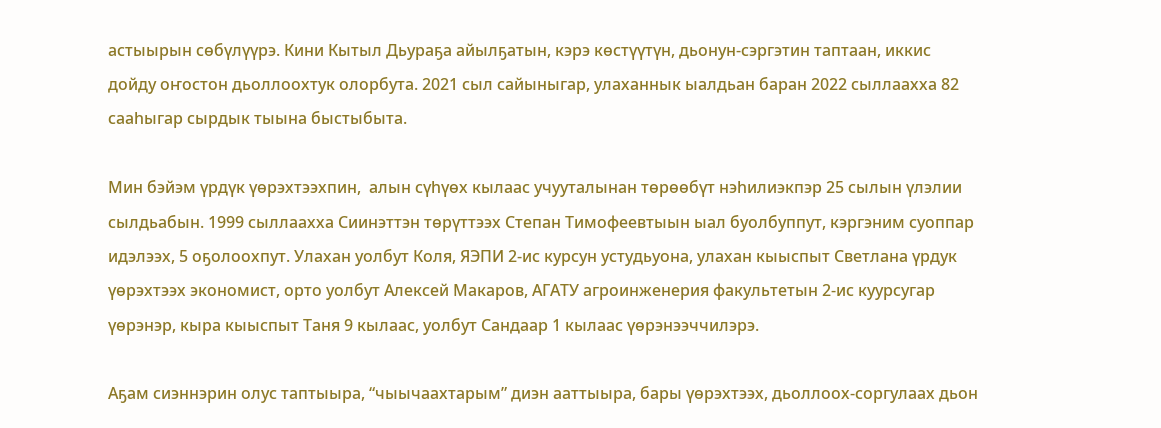астыырын сөбүлүүрэ. Кини Кытыл Дьураҕа айылҕатын, кэрэ көстүүтүн, дьонун-сэргэтин таптаан, иккис дойду оҥостон дьоллоохтук олорбута. 2021 сыл сайыныгар, улаханнык ыалдьан баран 2022 сыллаахха 82 сааһыгар сырдык тыына быстыбыта.

Мин бэйэм үрдүк үөрэхтээхпин,  алын сүһүөх кылаас учууталынан төрөөбүт нэһилиэкпэр 25 сылын үлэлии сылдьабын. 1999 сыллаахха Сиинэттэн төрүттээх Степан Тимофеевтыын ыал буолбуппут, кэргэним суоппар идэлээх, 5 оҕолоохпут. Улахан уолбут Коля, ЯЭПИ 2-ис курсун устудьуона, улахан кыыспыт Светлана үрдук үөрэхтээх экономист, орто уолбут Алексей Макаров, АГАТУ агроинженерия факультетын 2-ис куурсугар үөрэнэр, кыра кыыспыт Таня 9 кылаас, уолбут Сандаар 1 кылаас үөрэнээччилэрэ.

Аҕам сиэннэрин олус таптыыра, “чыычаахтарым” диэн ааттыыра, бары үөрэхтээх, дьоллоох-соргулаах дьон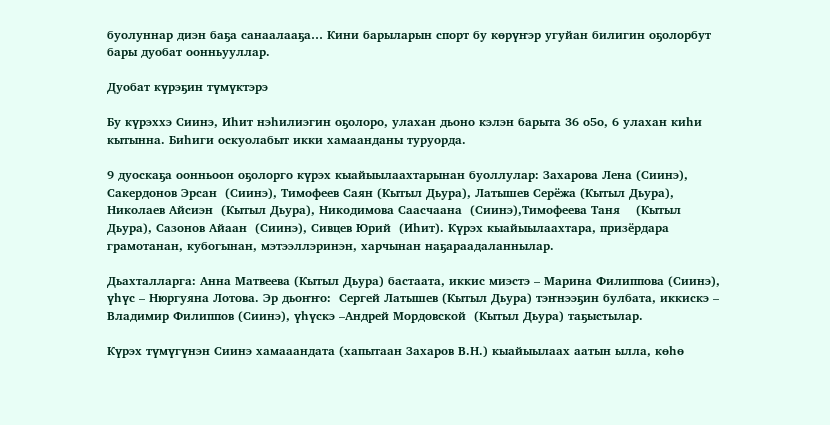буолуннар диэн баҕа санаалааҕа… Кини барыларын спорт бу көрүҥэр угуйан билигин оҕолорбут бары дуобат оонньууллар.

Дуобат күрэҕин түмүктэрэ

Бу күрэххэ Сиинэ, Иһит нэһилиэгин оҕолоро, улахан дьоно кэлэн барыта 36 о5о, 6 улахан киһи кытынна. Биһиги оскуолабыт икки хамаанданы туруорда.

9 дуоскаҕа оонньоон оҕолорго күрэх кыайыылаахтарынан буоллулар: Захарова Лена (Сиинэ), Сакердонов Эрсан  (Сиинэ), Тимофеев Саян (Кытыл Дьура), Латышев Серёжа (Кытыл Дьура), Николаев Айсиэн  (Кытыл Дьура), Никодимова Саасчаана  (Сиинэ),Тимофеева Таня    (Кытыл Дьура), Сазонов Айаан  (Сиинэ), Сивцев Юрий  (Иһит). Күрэх кыайыылаахтара, призёрдара грамотанан, кубогынан, мэтээллэринэн, харчынан наҕараадаланнылар.

Дьахталларга: Анна Матвеева (Кытыл Дьура) бастаата, иккис миэстэ – Марина Филиппова (Сиинэ), үһүс – Нюргуяна Лотова. Эр дьоҥҥо:  Сергей Латышев (Кытыл Дьура) тэҥнээҕин булбата, иккискэ – Владимир Филиппов (Сиинэ), үһүскэ –Андрей Мордовской  (Кытыл Дьура) таҕыстылар.

Күрэх түмүгүнэн Сиинэ хамааандата (хапытаан Захаров В.Н.) кыайыылаах аатын ылла, көһө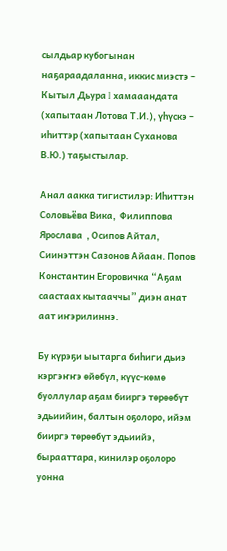сылдьар кубогынан наҕараадаланна, иккис миэстэ – Кытыл Дьура I хамааандата (хапытаан Лотова Т.И.), үһүскэ – иһиттэр (хапытаан Суханова В.Ю.) таҕыстылар.

Анал аакка тигистилэр: Иһиттэн Соловьёва Вика,  Филиппова Ярослава  , Осипов Айтал, Сиинэттэн Сазонов Айаан. Попов Константин Егоровичка “Аҕам саастаах кытааччы” диэн анат аат иҥэрилиннэ.

Бу күрэҕи ыытарга биһиги дьиэ кэргэҥҥэ өйөбүл, күүс-көмө буоллулар аҕам бииргэ төрөөбүт эдьиийин, балтын оҕолоро, ийэм бииргэ төрөөбүт эдьиийэ, бырааттара, кинилэр оҕолоро уонна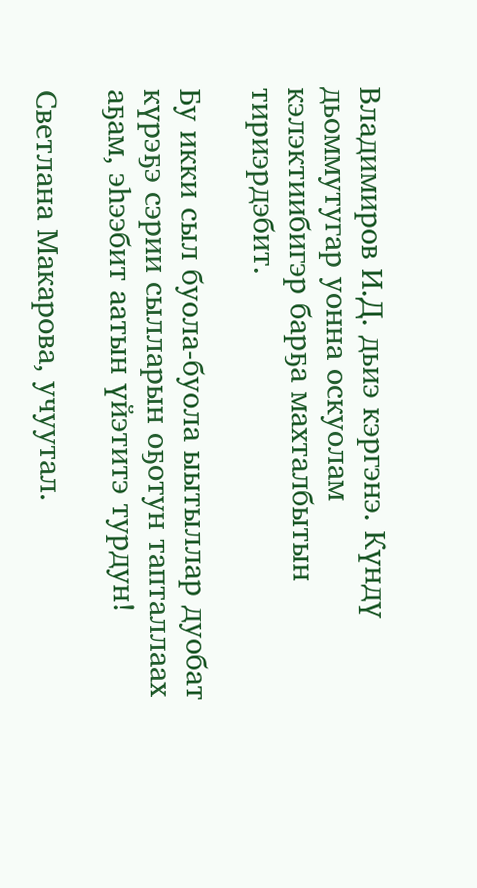Владимиров И.Д. дьиэ кэргэнэ. Күндү дьоммутугар уонна оскуолам кэлэктиибигэр барҕа махталбытын тириэрдэбит.

Бу икки сыл буола-буола ыытыллар дуобат күрэҕэ сэрии сылларын оҕотун тапталлаах аҕам, эһээбит аатын үйэтитэ турдун!

Светлана Макарова, учуутал.